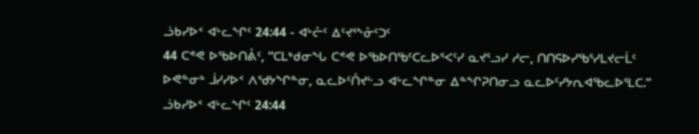ᓘᑲᓯᐅᑉ ᐊᒡᓚᖏᑦ 24:44 - ᐊᒡᓔᑦ ᐃᑦᔪᕐᖕᓁᑦᑐᑦ
44 ᑕᕝᕙ ᐅᖃᐅᑎᕔᑦ, “ᑕᒪᒃᑯᓂᖓ ᑕᕝᕙ ᐅᖃᐅᑎᖃᑦᑕᓚᐅᕐᐸᑦᓯ ᓇᔪᕐᓗᓯ ᓱᓕ, ᑎᑎᕋᐅᓯᖃᕐᓯᒪᔪᓕᒫᑦ ᐅᕙᓐᓂᒃ ᒨᓯᓯᐅᑉ ᐱᖁᔭᖏᓐᓂ, ᓇᓚᐅᑦᑍᔪᓪᓗ ᐊᒡᓚᖏᓐᓂ ᐃᓐᖏᕈᑎᓂᓗ ᓇᓚᐅᑦᓯᔭᕆᐊᖃᓚᐅᕐᒪᑕ.”
ᓘᑲᓯᐅᑉ ᐊᒡᓚᖏᑦ 24:44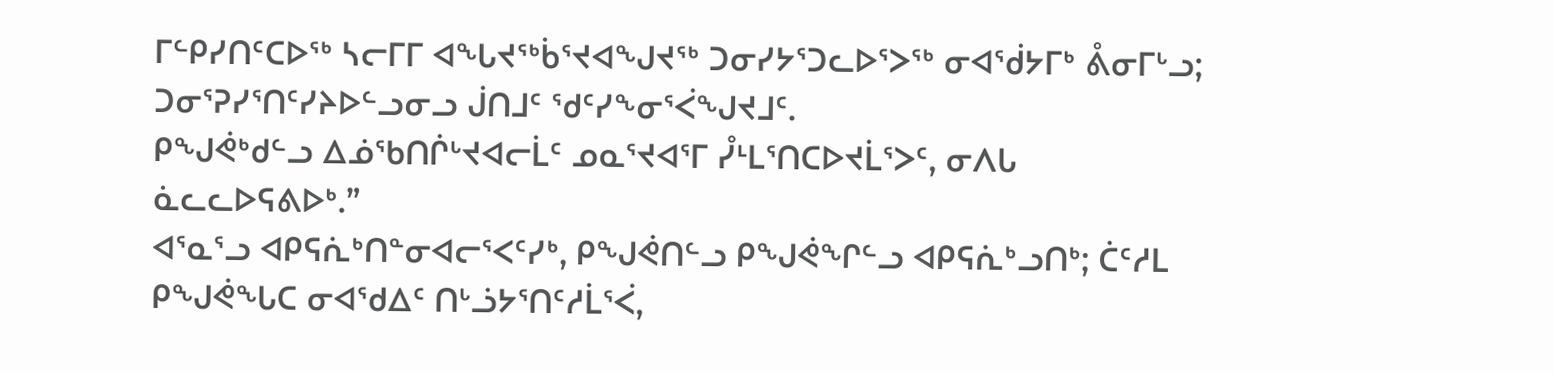ᒥᓪᑭᓯᑎᑦᑕᐅᖅ ᓴᓕᒥᒥ ᐊᖓᔪᖅᑳᕐᔪᐊᖑᔪᖅ ᑐᓂᓯᔭᕐᑐᓚᐅᕐᐳᖅ ᓂᐊᖂᔭᒥᒃ ᕔᓂᒥᒡᓗ; ᑐᓂᕐᕈᓯᕐᑎᑦᓯᔨᐅᓪᓗᓂᓗ ᒎᑎᒧᑦ ᖁᑦᓯᖕᓂᕐᐹᖑᔪᒧᑦ.
ᑭᖑᕚᒃᑯᓪᓗ ᐃᓅᖃᑎᒌᒡᔪᐊᓕᒫᑦ ᓄᓇᕐᔪᐊᕐᒥ ᓮᒻᒪᕐᑎᑕᐅᔪᒫᕐᐳᑦ, ᓂᐱᒐ ᓈᓚᓚᐅᕋᕕᐅᒃ.”
ᐊᕐᓇᕐᓗ ᐊᑭᕋᕇᒃᑎᓐᓂᐊᓕᕐᐸᑦᓯᒃ, ᑭᖑᕚᑎᓪᓗ ᑭᖑᕚᖏᓪᓗ ᐊᑭᕋᕇᒃᓗᑎᒃ; ᑖᑦᓱᒪ ᑭᖑᕚᖓᑕ ᓂᐊᖁᐃᑦ ᑎᒡᓘᔭᕐᑎᑦᓱᒫᕐᐹ,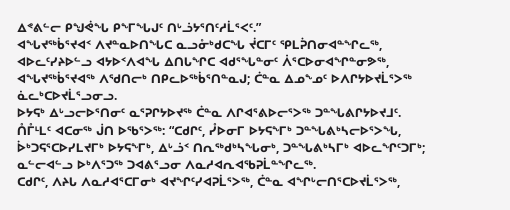ᐃᕝᕕᓪᓕ ᑭᖑᕚᖓ ᑭᖕᒥᖓᒍᑦ ᑎᒡᓘᔭᕐᑎᑦᓱᒫᕐᐸᑦ.”
ᐊᖓᔪᖅᑳᕐᔪᐊᑉ ᐱᔪᓐᓇᐅᑎᖓᑕ ᓇᓗᓁᒃᑯᑕᖓ ᔫᑕᒥᑦ ᕿᒪᕉᑎᓂᐊᓐᖏᓚᖅ, ᐊᐅᓚᑦᓯᔨᐅᓪᓗ ᐊᔭᐅᑉᐱᐊᖓ ᐃᑎᒐᖏᑕ ᐊᑯᕐᖓᓐᓂᑦ ᐲᕐᑕᐅᓂᐊᖏᓐᓂᕗᖅ, ᐊᖓᔪᖅᑳᕐᔪᐊᖅ ᐱᖁᑎᓕᒃ ᑎᑭᓚᐅᖅᑳᕐᑎᓐᓇᒍ; ᑖᓐᓇ ᐃᓄᖕᓄᑦ ᐅᐱᒋᔭᐅᔪᒫᕐᐳᖅ ᓈᓚᒃᑕᐅᔪᒫᕐᓗᓂᓗ.
ᐅᔭᕋᒃ ᐃᒡᓗᓕᐅᕐᑎᓂᑦ ᓇᕐᕈᒋᔭᐅᔪᖅ ᑖᓐᓇ ᐱᒋᐊᕐᕕᐅᓕᕐᐳᖅ ᑐᓐᖓᕕᒋᔭᐅᔪᒧᑦ.
ᑍᒤᒻᒪᑦ ᐊᑕᓂᖅ ᒎᑎ ᐅᖃᕐᐳᖅ: “ᑕᑯᒋᑦ, ᓮᐅᓂᒥ ᐅᔭᕋᖕᒥᒃ ᑐᓐᖓᕕᒃᓴᓕᐅᕐᐳᖓ, ᐆᒃᑐᕋᕐᑕᐅᓯᒪᔪᒥᒃ ᐅᔭᕋᖕᒥᒃ, ᐃᒡᓘᑉ ᑎᕆᖅᑯᒃᓴᖓᓂᒃ, ᑐᓐᖓᕕᒃᓴᒥᒃ ᐊᐅᓚᖏᑦᑐᒥᒃ; ᓇᓪᓕᐊᓪᓗ ᐅᒃᐱᕐᑐᖅ ᑐᐊᕕᕐᓗᓂ ᐱᓇᓱᐊᕆᐊᖃᕈᒫᓐᖏᓚᖅ.
ᑕᑯᒋᑦ, ᐱᔨᒐ ᐱᓇᓱᐊᕐᑕᒥᓂᒃ ᐊᔪᖏᑦᓯᐊᕈᒫᕐᐳᖅ, ᑖᓐᓇ ᐊᖏᒡᓕᑎᕐᑕᐅᔪᒫᕐᐳᖅ,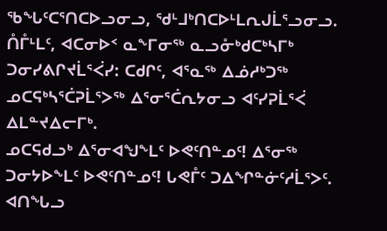ᖃᖓᑦᑕᕐᑎᑕᐅᓗᓂᓗ, ᖁᒻᒧᒃᑎᑕᐅᒻᒪᕆᒍᒫᕐᓗᓂᓗ.
ᑍᒤᒻᒪᑦ, ᐊᑕᓂᐅᑉ ᓇᖕᒥᓂᖅ ᓇᓗᓁᒃᑯᑕᒃᓴᒥᒃ ᑐᓂᓯᕕᒋᔪᒫᕐᐹᓯ: ᑕᑯᒋᑦ, ᐊᕐᓇᖅ ᐃᓅᓱᒃᑐᖅ ᓄᑕᕋᒃᓴᕐᑖᕈᒫᕐᐳᖅ ᐃᕐᓂᕐᑖᕆᔭᓂᓗ ᐊᑦᓯᕈᒫᕐᐹ ᐃᒪᓐᔪᐃᓕᒥᒃ.
ᓄᑕᕋᑯᓗᒃ ᐃᕐᓂᐊᖑᖕᒪᑦ ᐅᕙᑦᑎᓐᓄᑦ! ᐃᕐᓂᖅ ᑐᓂᔭᐅᖕᒪᑦ ᐅᕙᑦᑎᓐᓄᑦ! ᒐᕙᒤᑦ ᑐᐃᖏᓐᓃᑦᓱᒫᕐᐳᑦ. ᐊᑎᖓᓗ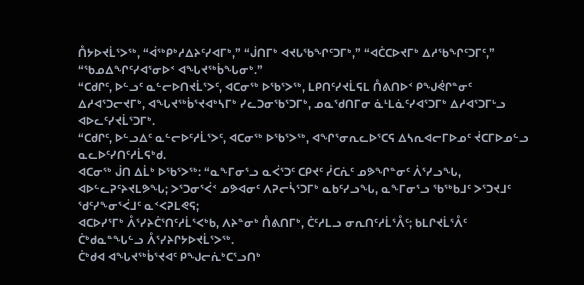ᑍᔭᐅᔪᒫᕐᐳᖅ, “ᐋᖅᑭᒃᓱᐃᔨᑦᓯᐊᒥᒃ,” “ᒎᑎᒥᒃ ᐊᔪᒐᖃᖏᑦᑐᒥᒃ,” “ᐊᑖᑕᐅᔪᒥᒃ ᐃᓱᖃᖏᑦᑐᒥᑦ,” “ᖃᓄᐃᖏᑦᓯᐊᕐᓂᐅᑉ ᐊᖓᔪᖅᑳᖓᓂᒃ.”
“ᑕᑯᒋᑦ, ᐅᓪᓗᑦ ᓇᓪᓕᐅᑎᔪᒫᕐᐳᑦ, ᐊᑕᓂᖅ ᐅᖃᕐᐳᖅ, ᒪᑭᑎᑦᓯᔪᒫᕋᒪ ᑍᕕᑎᐅᑉ ᑭᖑᕚᒋᓐᓂᑦ ᐃᓱᐊᕐᑐᓕᔪᒥᒃ, ᐊᖓᔪᖅᑳᕐᔪᐊᒃᓴᒥᒃ ᓯᓚᑐᓂᖃᕐᑐᒥᒃ, ᓄᓇᖁᑎᒥᓂ ᓈᒻᒪᓈᑦᓯᐊᕐᑐᒥᒃ ᐃᓱᐊᕐᑐᒥᒡᓗ ᐊᐅᓚᑦᓯᔪᒫᕐᑐᒥᒃ.
“ᑕᑯᒋᑦ, ᐅᓪᓗᐃᑦ ᓇᓪᓕᐅᑦᓱᒫᕐᐳᑦ, ᐊᑕᓂᖅ ᐅᖃᕐᐳᖅ, ᐊᖏᕐᓂᕆᓚᐅᕐᑕᕋ ᐃᓴᕆᐊᓕᒥᐅᓄᑦ ᔫᑕᒥᐅᓄᓪᓗ ᓇᓚᐅᑦᓯᑎᑦᓱᒫᕋᒃᑯ.
ᐊᑕᓂᖅ ᒎᑎ ᐃᒫᒃ ᐅᖃᕐᐳᖅ: “ᓇᖕᒥᓂᕐᓗ ᓇᐹᕐᑐᑦ ᑕᑭᔪᑦ ᓰᑕᕇᑦ ᓄᕗᖏᓐᓂᑦ ᐲᕐᓯᓗᖓ, ᐊᐅᓪᓚᕈᑦᔨᔪᒪᕗᖓ; ᐳᕐᑐᓂᕐᐹᑉ ᓄᕗᐊᓂᑦ ᐱᕈᓕᓵᕐᑐᒥᒃ ᓇᑲᑦᓯᓗᖓ, ᓇᖕᒥᓂᕐᓗ ᖃᖅᑲᒧᑦ ᐳᕐᑐᔪᒧᑦ ᖁᑦᓯᖕᓂᕐᐹᒧᑦ ᓇᑉᐸᕈᒪᕙᕋ;
ᐊᑕᐅᓯᕐᒥᒃ ᐰᕐᓯᔨᑖᕐᑎᑦᓱᒫᕐᐸᒃᑲ, ᐱᔨᓐᓂᒃ ᑍᕕᑎᒥᒃ, ᑖᑦᓱᒪᓗ ᓂᕆᑎᑦᓱᒫᕐᐰᑦ; ᑲᒪᒋᔪᒫᕐᐰᑦ ᑖᒃᑯᓇᓐᖓᓪᓗ ᐰᕐᓯᔨᒋᔭᐅᔪᒫᕐᐳᖅ.
ᑖᒃᑯᐊ ᐊᖓᔪᖅᑳᕐᔪᐊᑦ ᑭᖑᓕᕇᒃᑕᕐᓗᑎᒃ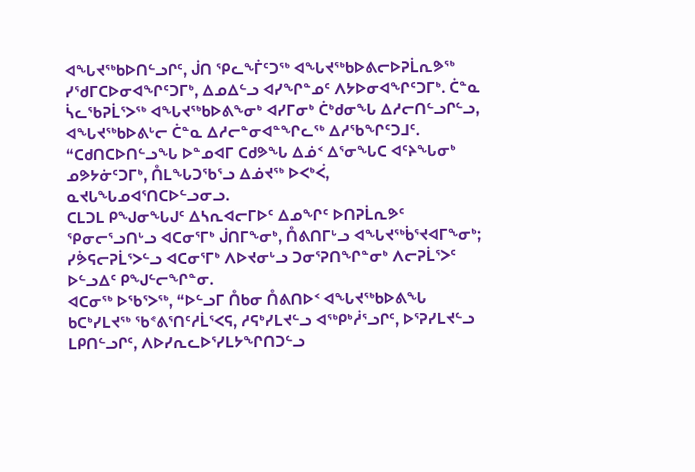ᐊᖓᔪᖅᑲᐅᑎᓪᓗᒋᑦ, ᒎᑎ ᕿᓚᖕᒦᑦᑐᖅ ᐊᖓᔪᖅᑲᐅᕕᓕᐅᕈᒫᕆᕗᖅ ᓯᖁᒥᑕᐅᓂᐊᖏᑦᑐᒥᒃ, ᐃᓄᐃᓪᓗ ᐊᓯᖏᓐᓄᑦ ᐱᔭᐅᓂᐊᖏᑦᑐᒥᒃ. ᑖᓐᓇ ᓵᓚᖃᕈᒫᕐᐳᖅ ᐊᖓᔪᖅᑲᐅᕕᖕᓂᒃ ᐊᓯᒥᓂᒃ ᑖᒃᑯᓂᖓ ᐃᓱᓕᑎᓪᓗᒋᓪᓗ, ᐊᖓᔪᖅᑲᐅᕕᒡᓕ ᑖᓐᓇ ᐃᓱᓕᓐᓂᐊᓐᖏᓚᖅ ᐃᓱᖃᖏᑦᑐᒧᑦ.
“ᑕᑯᑎᑕᐅᑎᓪᓗᖓ ᐅᓐᓄᐊᒥ ᑕᑯᕗᖓ ᐃᓅᑉ ᐃᕐᓂᖓᑕ ᐊᑦᔨᖓᓂᒃ ᓄᕗᔭᓃᑦᑐᒥᒃ, ᑍᒪᖓᑐᖃᕐᓗ ᐃᓅᔪᖅ ᐅᐸᒃᐹ, ᓇᔪᒐᖓᓄᐊᕐᑎᑕᐅᓪᓗᓂᓗ.
ᑕᒪᑐᒪ ᑭᖑᓂᖓᒍᑦ ᐃᓴᕆᐊᓕᒥᐅᑦ ᐃᓄᖏᑦ ᐅᑎᕈᒫᕆᕗᑦ ᕿᓂᓕᕐᓗᑎᒡᓗ ᐊᑕᓂᕐᒥᒃ ᒎᑎᒥᖕᓂᒃ, ᑍᕕᑎᒥᒡᓗ ᐊᖓᔪᖅᑳᕐᔪᐊᒥᖕᓂᒃ; ᓯᕘᕋᓕᕈᒫᕐᐳᓪᓗ ᐊᑕᓂᕐᒥᒃ ᐱᐅᔪᓂᒡᓗ ᑐᓂᕐᕈᑎᖏᓐᓂᒃ ᐱᓕᕈᒫᕐᐳᑦ ᐅᓪᓗᐃᑦ ᑭᖑᓪᓕᖏᓐᓂ.
ᐊᑕᓂᖅ ᐅᖃᕐᐳᖅ, “ᐅᓪᓗᒥ ᑍᑲᓂ ᑍᕕᑎᐅᑉ ᐊᖓᔪᖅᑲᐅᕕᖓ ᑲᑕᒃᓯᒪᔪᖅ ᖃᕝᕕᕐᑎᑦᓱᒫᕐᐸᕋ, ᓱᕋᒃᓯᒪᔪᓪᓗ ᐊᖅᑭᒃᓲᕐᓗᒋᑦ, ᐅᕐᕈᓯᒪᔪᓪᓗ ᒪᑭᑎᓪᓗᒋᑦ, ᐱᐅᓯᕆᓚᐅᕐᓯᒪᔭᖏᑎᑐᓪᓗ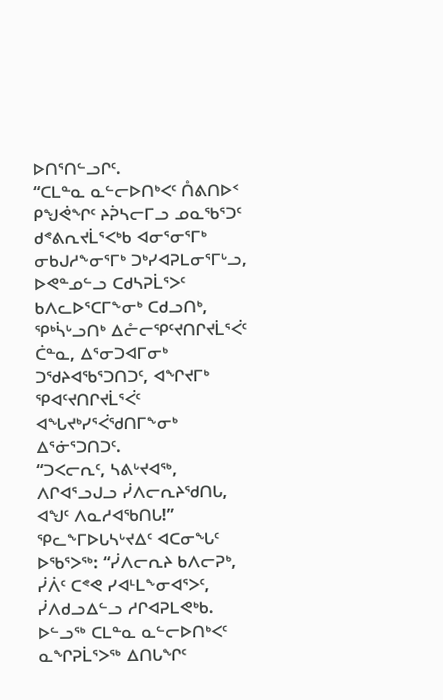ᐅᑎᕐᑎᓪᓗᒋᑦ.
“ᑕᒪᓐᓇ ᓇᓪᓕᐅᑎᒃᐸᑦ ᑍᕕᑎᐅᑉ ᑭᖑᕚᖏᑦ ᔨᕉᓴᓕᒥᓗ ᓄᓇᖃᕐᑐᑦ ᑯᕝᕕᕆᔪᒫᕐᐸᒃᑲ ᐊᓂᕐᓂᕐᒥᒃ ᓂᑲᒍᓱᖕᓂᕐᒥᒃ ᑐᒃᓯᐊᕈᒪᓂᕐᒥᒡᓗ, ᐅᕙᓐᓄᓪᓗ ᑕᑯᓴᕈᒫᕐᐳᑦ ᑲᐱᓚᐅᕐᑕᒥᖕᓂᒃ ᑕᑯᓗᑎᒃ, ᕿᒃᓵᒡᓗᑎᒃ ᐃᓔᓕᕿᑦᔪᑎᒋᔪᒫᕐᐹᑦ ᑖᓐᓇ, ᐃᕐᓂᑐᐊᒥᓂᒃ ᑐᖁᔨᐊᖃᕐᑐᑎᑐᑦ, ᐊᖏᔪᒥᒃ ᕿᐊᑦᔪᑎᒋᔪᒫᕐᐹᑦ ᐊᖓᔪᒃᓯᕐᐹᖁᑎᒥᖕᓂᒃ ᐃᕐᓃᕐᑐᑎᑐᑦ.
“ᑐᐸᓕᕆᑦ, ᓴᕕᒡᔪᐊᖅ, ᐱᒋᐊᕐᓗᒍᓗ ᓰᐱᓕᕆᔨᖁᑎᒐ, ᐊᖑᑦ ᐱᓇᓱᐊᖃᑎᒐ!” ᕿᓚᖕᒥᐅᒐᓴᒡᔪᐃᑦ ᐊᑕᓂᖓᑦ ᐅᖃᕐᐳᖅ: “ᓰᐱᓕᕆᔨ ᑲᐱᓕᕈᒃ, ᓰᐲᑦ ᑕᕝᕙ ᓯᐊᒻᒪᖕᓂᐊᕐᐳᑦ, ᓰᐱᑯᓗᐃᓪᓗ ᓱᒋᐊᕈᒪᕙᒃᑲ.
ᐅᓪᓗᖅ ᑕᒪᓐᓇ ᓇᓪᓕᐅᑎᒃᐸᑦ ᓇᖏᕈᒫᕐᐳᖅ ᐃᑎᒐᖏᑦ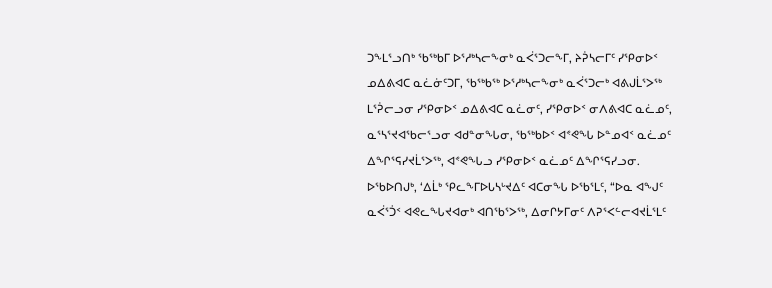ᑐᖕᒪᕐᓗᑎᒃ ᖃᖅᑲᒥ ᐅᕐᓱᒃᓴᓕᖕᓂᒃ ᓇᐹᕐᑐᓕᖕᒥ, ᔨᕉᓴᓕᒥᑦ ᓯᕿᓂᐅᑉ ᓄᐃᕕᐊᑕ ᓇᓛᓃᑦᑐᒥ, ᖃᖅᑲᖅ ᐅᕐᓱᒃᓴᓕᖕᓂᒃ ᓇᐹᕐᑐᓕᒃ ᐊᕕᒍᒫᕐᐳᖅ ᒪᕐᕉᓕᓗᓂ ᓯᕿᓂᐅᑉ ᓄᐃᕕᐊᑕ ᓇᓛᓂᑦ, ᓯᕿᓂᐅᑉ ᓂᐱᕕᐊᑕ ᓇᓛᓄᑦ, ᓇᕐᓴᕐᔪᐊᖃᓕᕐᓗᓂ ᐊᑯᓐᓂᖓᓂ, ᖃᖅᑲᐅᑉ ᐊᕝᕙᖓ ᐅᓐᓄᐊᑉ ᓇᓛᓄᑦ ᐃᖏᕐᕋᓯᔪᒫᕐᐳᖅ, ᐊᕝᕙᖓᓗ ᓯᕿᓂᐅᑉ ᓇᓛᓄᑦ ᐃᖏᕐᕋᓯᓗᓂ.
ᐅᖃᐅᑎᒍᒃ, ‘ᐃᒫᒃ ᕿᓚᖕᒥᐅᒐᓴᒡᔪᐃᑦ ᐊᑕᓂᖓ ᐅᖃᕐᒪᑦ, “ᐅᓇ ᐊᖑᑦ ᓇᐹᕐᑑᑉ ᐊᕙᓚᖓᔪᐊᓂᒃ ᐊᑎᖃᕐᐳᖅ, ᐃᓂᒋᔭᒥᓂᑦ ᐱᕈᕐᐸᓪᓕᐊᔪᒫᕐᒪᑦ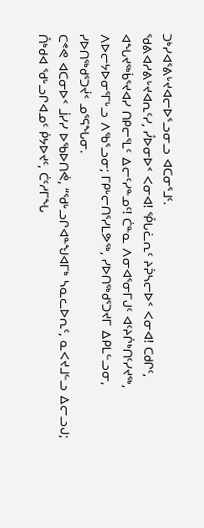ᑐᒃᓯᐊᕐᕕᒡᔪᐊᓕᐅᕐᓗᓂᓗ ᐊᑕᓂᕐᒧᑦ.
ᖁᕕᐊᓱᕕᒡᔪᐊᕆᑦᓯ, ᓮᐅᓂᐅᑉ ᐸᓂᐊ! ᕾᒐᓛᕆᑦ ᔨᕉᓴᓕᐅᑉ ᐸᓂᐊ! ᑕᑯᒋᑦ, ᐊᖓᔪᖅᑳᕐᔪᐊᓯ ᑎᑭᓕᕐᒪᑦ ᐃᓕᑦᓯᓐᓄᑦ! ᑖᓐᓇ ᐱᓂᐊᕐᓂᒥᒍᑦ ᐊᑦᔨᒌᒃᑎᑦᓯᔪᖅ, ᐱᐅᓕᔭᐅᓂᕐᒥᒡᓗ ᐱᖃᕐᓗᓂ; ᒥᑭᒡᓕᑎᕐᓯᒪᕗᖅ, ᓯᐅᑎᖅᑯᕐᑐᔪᒥ ᐃᑭᒪᓪᓗᓂ, ᓯᐅᑎᖅᑯᕐᑐᔫᑉ ᓄᕐᕋᖓᓂ.
ᑕᕝᕙ ᐊᑕᓂᐅᑉ ᒨᓯᓯ ᐅᖃᐅᑎᕚ, “ᖁᒡᓗᒋᐊᓐᖑᐊᒥᒃ ᓴᓇᓚᐅᕆᑦ, ᓇᐸᔪᒧᓪᓗ ᐃᓕᓗᒍ; ᑍᒃᑯᐊ ᖁᒡᓗᒋᐊᓄᑦ ᑮᔭᐅᔪᑦ, ᑖᑦᓱᒥᖓ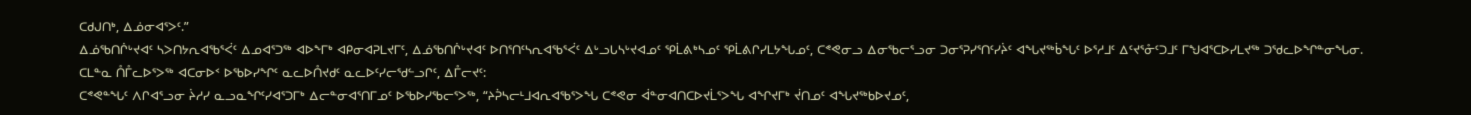ᑕᑯᒍᑎᒃ, ᐃᓅᓂᐊᕐᐳᑦ.”
ᐃᓅᖃᑎᒌᒡᔪᐊᑦ ᓴᐳᑎᔭᕆᐊᖃᕐᐹᑦ ᐃᓄᐊᕐᑐᖅ ᐊᐅᖕᒥᒃ ᐊᑭᓂᐊᕈᒪᔪᒥᑦ, ᐃᓅᖃᑎᒌᒡᔪᐊᑦ ᐅᑎᕐᑎᑦᓴᕆᐊᖃᕐᐹᑦ ᐃᒡᓗᒐᓴᒡᔪᐊᓄᑦ ᕿᒫᕕᒃᓴᓄᑦ ᕿᒫᕕᒋᓯᒪᔭᖓᓄᑦ, ᑕᕝᕙᓂᓗ ᐃᓂᖃᓕᕐᓗᓂ ᑐᓂᕐᕈᓯᕐᑎᑦᓯᔩᑦ ᐊᖓᔪᖅᑳᖓᑦ ᐅᕐᓱᒧᑦ ᐃᑦᔪᕐᓁᑦᑐᒧᑦ ᒥᖑᐊᕐᑕᐅᓯᒪᔪᖅ ᑐᖁᓚᐅᖏᓐᓂᖓᓂ.
ᑕᒪᓐᓇ ᑍᒤᓚᐅᕐᐳᖅ ᐊᑕᓂᐅᑉ ᐅᖃᐅᓯᖏᑦ ᓇᓚᐅᑍᔪᑯᑦ ᓇᓚᐅᑦᓯᓕᖁᓪᓗᒋᑦ, ᐃᒤᓕᔪᑦ:
ᑕᕝᕙᓐᖓᑦ ᐱᒋᐊᕐᓗᓂ ᔩᓱᓯ ᓇᓗᓇᖏᑦᓯᐊᕐᑐᒥᒃ ᐃᓕᓐᓂᐊᕐᑎᒥᓄᑦ ᐅᖃᐅᓯᖃᓕᕐᐳᖅ, “ᔨᕉᓴᓕᒻᒧᐊᕆᐊᖃᕐᐳᖓ ᑕᕝᕙᓂ ᐋᓐᓂᐊᑎᑕᐅᔪᒫᕐᐳᖓ ᐊᖏᔪᒥᒃ ᔫᑎᓄᑦ ᐊᖓᔪᖅᑲᐅᔪᓄᑦ,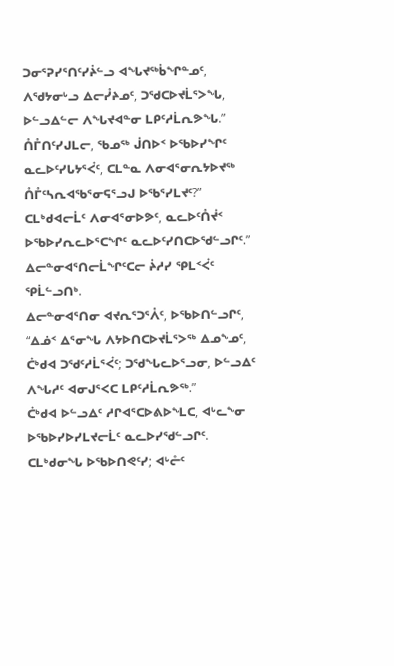ᑐᓂᕐᕈᓯᕐᑎᑦᓯᔩᓪᓗ ᐊᖓᔪᖅᑳᖏᓐᓄᑦ, ᐱᖁᔭᓂᒡᓗ ᐃᓕᓮᔨᓄᑦ, ᑐᖁᑕᐅᔪᒫᕐᐳᖓ, ᐅᓪᓗᐃᓪᓕ ᐱᖓᔪᐊᓐᓂ ᒪᑭᑦᓱᒫᕆᕗᖓ.”
ᑍᒤᑎᑦᓯᒍᒪᓕ, ᖃᓄᖅ ᒎᑎᐅᑉ ᐅᖃᐅᓯᖏᑦ ᓇᓚᐅᑦᓯᒐᔭᕐᐹᑦ, ᑕᒪᓐᓇ ᐱᓂᐊᕐᓂᕆᔭᐅᔪᖅ ᑍᒤᑦᓴᕆᐊᖃᕐᓂᕋᕐᓗᒍ ᐅᖃᕐᓯᒪᔪᑦ?”
ᑕᒪᒃᑯᐊᓕᒫᑦ ᐱᓂᐊᕐᓂᐅᕗᑦ, ᓇᓚᐅᑦᑍᔫᑉ ᐅᖃᐅᓯᕆᓚᐅᕐᑕᖏᑦ ᓇᓚᐅᑦᓯᑎᑕᐅᖁᓪᓗᒋᑦ.” ᐃᓕᓐᓂᐊᕐᑎᓕᒫᖏᑦᑕᓕ ᔩᓱᓯ ᕿᒪᑉᐹᑦ ᕿᒫᓪᓗᑎᒃ.
ᐃᓕᓐᓂᐊᕐᑎᓂ ᐊᔪᕆᕐᑐᕐᐰᑦ, ᐅᖃᐅᑎᓪᓗᒋᑦ, “ᐃᓅᑉ ᐃᕐᓂᖓ ᐱᔭᐅᑎᑕᐅᔪᒫᕐᐳᖅ ᐃᓄᖕᓄᑦ, ᑖᒃᑯᐊ ᑐᖁᑦᓱᒫᕐᐹᑦ; ᑐᖁᖓᓚᐅᕐᓗᓂ, ᐅᓪᓗᐃᑦ ᐱᖓᓱᑦ ᐊᓂᒍᕐᐸᑕ ᒪᑭᑦᓱᒫᕆᕗᖅ.”
ᑖᒃᑯᐊ ᐅᓪᓗᐃᑦ ᓱᒋᐊᕐᑕᐅᕕᐅᖕᒪᑕ, ᐊᒡᓚᖕᓂ ᐅᖃᐅᓯᐅᓯᒪᔪᓕᒫᑦ ᓇᓚᐅᓯᖁᓪᓗᒋᑦ.
ᑕᒪᒃᑯᓂᖓ ᐅᖃᐅᑎᕙᑦᓯ; ᐊᒡᓔᑦ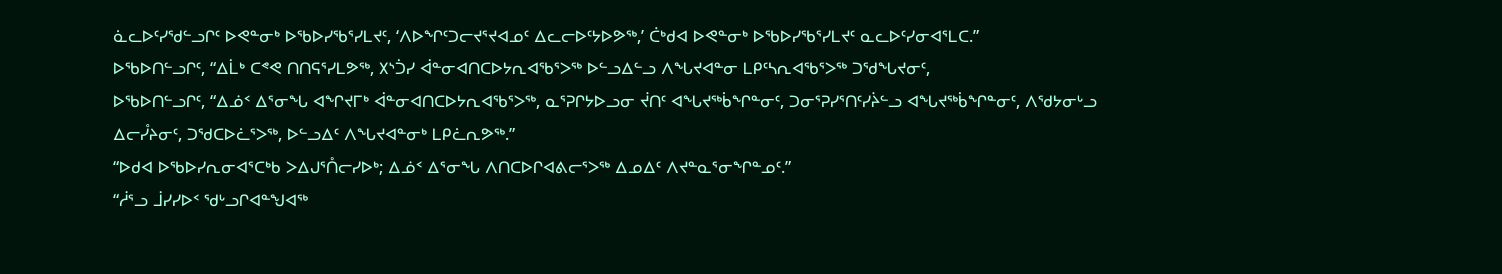ᓈᓚᐅᑦᓯᖁᓪᓗᒋᑦ ᐅᕙᓐᓂᒃ ᐅᖃᐅᓯᖃᕐᓯᒪᔪᑦ, ‘ᐱᐅᖏᑦᑐᓕᔪᕐᔪᐊᓄᑦ ᐃᓚᓕᐅᑦᔭᐅᕗᖅ,’ ᑖᒃᑯᐊ ᐅᕙᓐᓂᒃ ᐅᖃᐅᓯᖃᕐᓯᒪᔪᑦ ᓇᓚᐅᑦᓯᓂᐊᕐᒪᑕ.”
ᐅᖃᐅᑎᓪᓗᒋᑦ, “ᐃᒫᒃ ᑕᕝᕙ ᑎᑎᕋᕐᓯᒪᕗᖅ, ᙭ᔅᑑᓯ ᐋᓐᓂᐊᑎᑕᐅᔭᕆᐊᖃᕐᐳᖅ ᐅᓪᓗᐃᓪᓗ ᐱᖓᔪᐊᓐᓂ ᒪᑭᑦᓴᕆᐊᖃᕐᐳᖅ ᑐᖁᖓᔪᓂᑦ,
ᐅᖃᐅᑎᓪᓗᒋᑦ, “ᐃᓅᑉ ᐃᕐᓂᖓ ᐊᖏᔪᒥᒃ ᐋᓐᓂᐊᑎᑕᐅᔭᕆᐊᖃᕐᐳᖅ, ᓇᕐᕈᒋᔭᐅᓗᓂ ᔫᑎᑦ ᐊᖓᔪᖅᑳᖏᓐᓂᑦ, ᑐᓂᕐᕈᓯᕐᑎᑦᓯᔩᓪᓗ ᐊᖓᔪᖅᑳᖏᓐᓂᑦ, ᐱᖁᔭᓂᒡᓗ ᐃᓕᓮᔨᓂᑦ, ᑐᖁᑕᐅᓛᕐᐳᖅ, ᐅᓪᓗᐃᑦ ᐱᖓᔪᐊᓐᓂᒃ ᒪᑭᓛᕆᕗᖅ.”
“ᐅᑯᐊ ᐅᖃᐅᓯᕆᓂᐊᕐᑕᒃᑲ ᐳᐃᒍᕐᑍᓕᓯᐅᒃ; ᐃᓅᑉ ᐃᕐᓂᖓ ᐱᑎᑕᐅᒋᐊᕕᓕᕐᐳᖅ ᐃᓄᐃᑦ ᐱᔪᓐᓇᕐᓂᖏᓐᓄᑦ.”
“ᓲᕐᓗ ᒨᓯᓯᐅᑉ ᖁᒡᓗᒋᐊᓐᖑᐊᖅ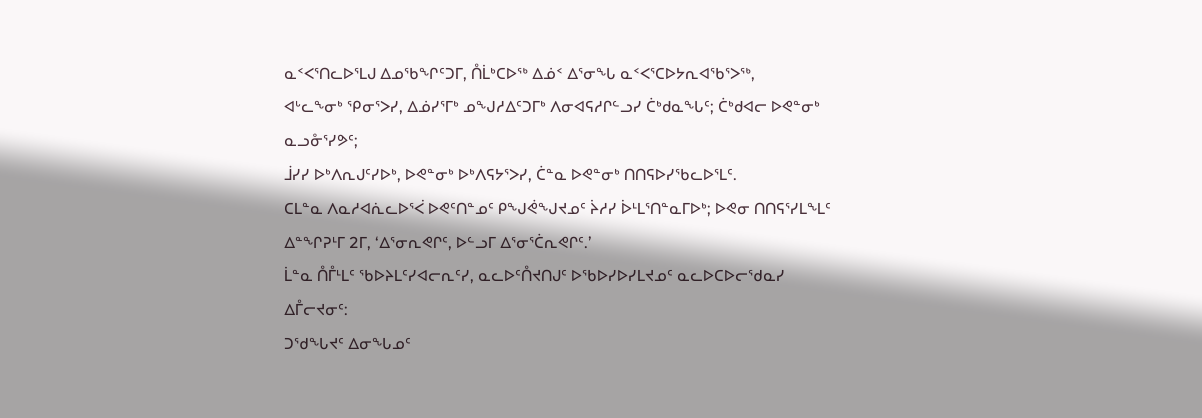ᓇᑉᐸᕐᑎᓚᐅᕐᒪᒍ ᐃᓄᖃᖏᑦᑐᒥ, ᑍᒫᒃᑕᐅᖅ ᐃᓅᑉ ᐃᕐᓂᖓ ᓇᑉᐸᕐᑕᐅᔭᕆᐊᖃᕐᐳᖅ,
ᐊᒡᓚᖕᓂᒃ ᕿᓂᕐᐳᓯ, ᐃᓅᓯᕐᒥᒃ ᓄᖑᓱᐃᑦᑐᒥᒃ ᐱᓂᐊᕋᓱᒋᓪᓗᓯ ᑖᒃᑯᓇᖓᑦ; ᑖᒃᑯᐊᓕ ᐅᕙᓐᓂᒃ ᓇᓗᓁᕐᓯᕗᑦ;
ᒨᓯᓯ ᐅᒃᐱᕆᒍᑦᓯᐅᒃ, ᐅᕙᓐᓂᒃ ᐅᒃᐱᕋᔭᕐᐳᓯ, ᑖᓐᓇ ᐅᕙᓐᓂᒃ ᑎᑎᕋᐅᓯᖃᓚᐅᕐᒪᑦ.
ᑕᒪᓐᓇ ᐱᓇᓱᐊᕇᓚᐅᕐᐹ ᐅᕙᑦᑎᓐᓄᑦ ᑭᖑᕚᖑᔪᓄᑦ ᔩᓱᓯ ᐆᒻᒪᕐᑎᓐᓇᒥᐅᒃ; ᐅᕙᓂ ᑎᑎᕋᕐᓯᒪᖕᒪᑦ ᐃᓐᖏᕈᒻᒥ 2ᒥ, ‘ᐃᕐᓂᕆᕙᒋᑦ, ᐅᓪᓗᒥ ᐃᕐᓂᕐᑖᕆᕙᒋᑦ.’
ᒫᓐᓇ ᑍᒤᒻᒪᑦ ᖃᐅᔨᒪᑦᓯᐊᓕᕆᑦᓯ, ᓇᓚᐅᑦᑍᔪᑎᒍᑦ ᐅᖃᐅᓯᐅᓯᒪᔪᓄᑦ ᓇᓚᐅᑕᐅᓕᖁᓇᓯ ᐃᒤᓕᔪᓂᑦ:
ᑐᖁᖓᔪᑦ ᐃᓂᖓᓄᑦ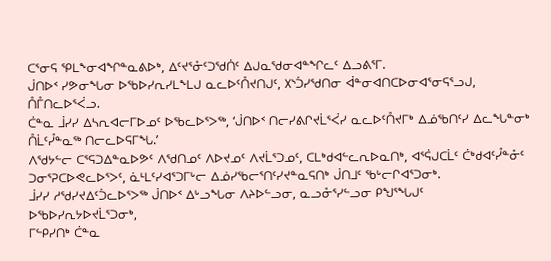ᑕᕐᓂᕋ ᕿᒪᖕᓂᐊᖏᓐᓇᕕᐅᒃ, ᐃᑦᔪᕐᓁᑦᑐᖁᑏᑦ ᐃᒍᓇᖁᓂᐊᓐᖏᓚᑦ ᐃᓗᕕᕐᒥ.
ᒎᑎᐅᑉ ᓯᕗᓂᖓᓂ ᐅᖃᐅᓯᕆᓯᒪᖕᒪᒍ ᓇᓚᐅᑦᑍᔪᑎᒍᑦ, ᙭ᔅᑑᓯᖁᑎᓂ ᐋᓐᓂᐊᑎᑕᐅᓂᐊᕐᓂᕋᕐᓗᒍ, ᑍᒤᑎᓚᐅᕐᐹᓗ.
ᑖᓐᓇ ᒨᓯᓯ ᐃᓴᕆᐊᓕᒥᐅᓄᑦ ᐅᖃᓚᐅᕐᐳᖅ, ‘ᒎᑎᐅᑉ ᑎᓕᓯᕕᒋᔪᒫᕐᐹᓯ ᓇᓚᐅᑦᑍᔪᒥᒃ ᐃᓅᖃᑎᑦᓯ ᐃᓚᖓᓐᓂᒃ ᑍᒫᑦᓮᓐᓇᖅ ᑎᓕᓚᐅᕋᒥᖓ.’
ᐱᖁᔭᓪᓕ ᑕᕐᕋᑐᐃᓐᓇᐅᕗᑦ ᐱᖁᑎᓄᑦ ᐱᐅᔪᓄᑦ ᐱᔪᒫᕐᑐᓄᑦ, ᑕᒪᒃᑯᐊᓪᓚᕆᐅᓇᑎᒃ, ᐊᕐᕌᒍᑕᒫᑦ ᑖᒃᑯᐊᑦᓮᓐᓁᑦ ᑐᓂᕐᕈᑕᐅᕙᓚᐅᕐᐳᑦ, ᓈᒻᒪᑦᓯᐊᕐᑐᒥᒡᓕ ᐃᓅᓯᖃᓕᕐᑎᑦᓯᔪᓐᓇᕋᑎᒃ ᒎᑎᒧᑦ ᖃᒡᓕᒋᐊᕐᑐᓂᒃ.
ᒨᓯᓯ ᓱᖁᓯᔪᐃᑦᑑᓚᐅᕐᐳᖅ ᒎᑎᐅᑉ ᐃᒡᓗᖓᓂ ᐱᔨᐅᓪᓗᓂ, ᓇᓗᓁᕐᓯᓪᓗᓂ ᑭᖑᕐᖓᒍᑦ ᐅᖃᐅᓯᕆᔭᐅᔪᒫᕐᑐᓂᒃ,
ᒥᓪᑭᓯᑎᒃ ᑖᓐᓇ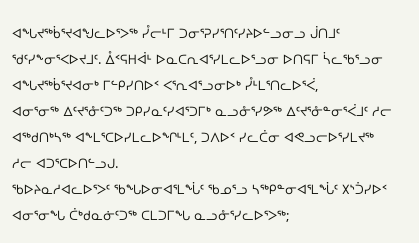ᐊᖓᔪᖅᑳᕐᔪᐊᖑᓚᐅᕐᐳᖅ ᓮᓕᒻᒥ ᑐᓂᕐᕈᓯᕐᑎᑦᓯᔨᐅᓪᓗᓂᓗ ᒎᑎᒧᑦ ᖁᑦᓯᖕᓂᕐᐸᐅᔪᒧᑦ. ᐂᑉᕋᕼᐋᒻ ᐅᓇᑕᕆᐊᕐᓯᒪᓚᐅᕐᓗᓂ ᐅᑎᕋᒥ ᓵᓚᖃᕐᓗᓂ ᐊᖓᔪᖅᑳᕐᔪᐊᓂᒃ ᒥᓪᑭᓯᑎᐅᑉ ᐸᕐᕆᐊᕐᓗᓂᐅᒃ ᓮᒻᒪᕐᑎᓚᐅᕐᐹ,
ᐊᓂᕐᓂᖅ ᐃᑦᔪᕐᓁᑦᑐᖅ ᑐᑭᓯᓇᑦᓯᐊᕐᑐᒥᒃ ᓇᓗᓁᕐᓯᕗᖅ ᐃᑦᔪᕐᓁᓐᓂᕐᐹᒧᑦ ᓱᓕ ᐊᖅᑯᑎᒃᓴᖅ ᐊᖕᒪᕐᑕᐅᓯᒪᓚᐅᖏᒻᒪᑦ, ᑐᐱᐅᑉ ᓯᓚᑖᓂ ᐊᕙᓗᓕᐅᕐᓯᒪᔪᖅ ᓱᓕ ᐊᑐᕐᑕᐅᑎᓪᓗᒍ.
ᖃᐅᔨᓇᓱᐊᓚᐅᕐᐳᑦ ᖃᖓᐅᓂᐊᕐᒪᖔᑦ ᖃᓄᕐᓗ ᓴᖅᑭᓐᓂᐊᕐᒪᖔᑦ ᙭ᔅᑑᓯᐅᑉ ᐊᓂᕐᓂᖓ ᑖᒃᑯᓇᓃᑦᑐᖅ ᑕᒪᑐᒥᖓ ᓇᓗᓁᕐᓯᓚᐅᕐᐳᖅ;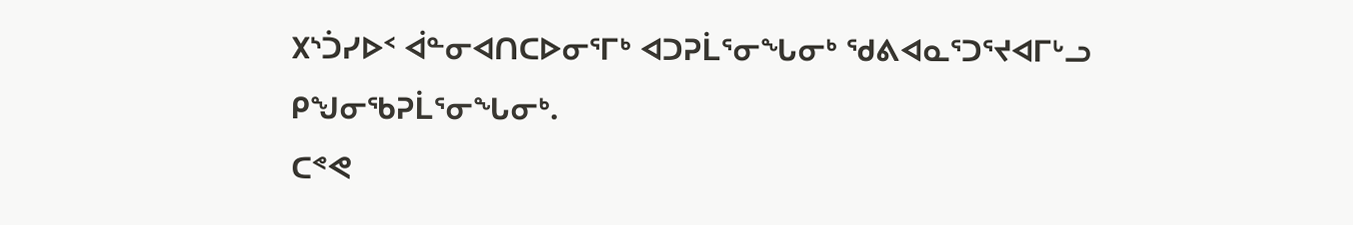᙭ᔅᑑᓯᐅᑉ ᐋᓐᓂᐊᑎᑕᐅᓂᕐᒥᒃ ᐊᑐᕈᒫᕐᓂᖓᓂᒃ ᖁᕕᐊᓇᕐᑐᕐᔪᐊᒥᒡᓗ ᑭᖑᓂᖃᕈᒫᕐᓂᖓᓂᒃ.
ᑕᕝᕙ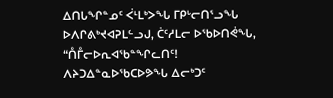ᐃᑎᒐᖏᓐᓄᑦ ᐹᒻᒪᒃᐳᖓ ᒥᑭᒡᓕᑎᕐᓗᖓ ᐅᐱᒋᕕᒃᔪᐊᕈᒪᓪᓗᒍ, ᑖᑦᓱᒪᓕ ᐅᖃᐅᑎᕚᖓ, “ᑍᒤᓕᐅᕆᐊᖃᓐᖏᓚᑎᑦ! ᐱᔨᑐᐃᓐᓇᐅᖃᑕᐅᕗᖓ ᐃᓕᒃᑐᑦ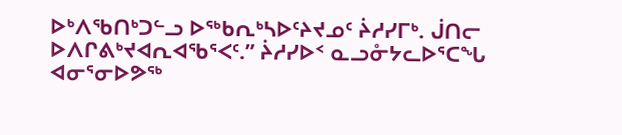ᐅᒃᐱᖃᑎᒃᑐᓪᓗ ᐅᖅᑲᕆᒃᓴᐅᑦᔨᔪᓄᑦ ᔩᓱᓯᒥᒃ. ᒎᑎᓕ ᐅᐱᒋᕕᒃᔪᐊᕆᐊᖃᕐᐸᑦ.” ᔩᓱᓯᐅᑉ ᓇᓗᓁᔭᓚᐅᕐᑕᖓ ᐊᓂᕐᓂᐅᕗᖅ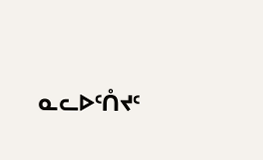ᓇᓚᐅᑦᑍᔪᑦ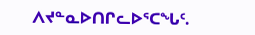ᐱᔪᓐᓇᐅᑎᒋᓚᐅᕐᑕᖓᑦ.